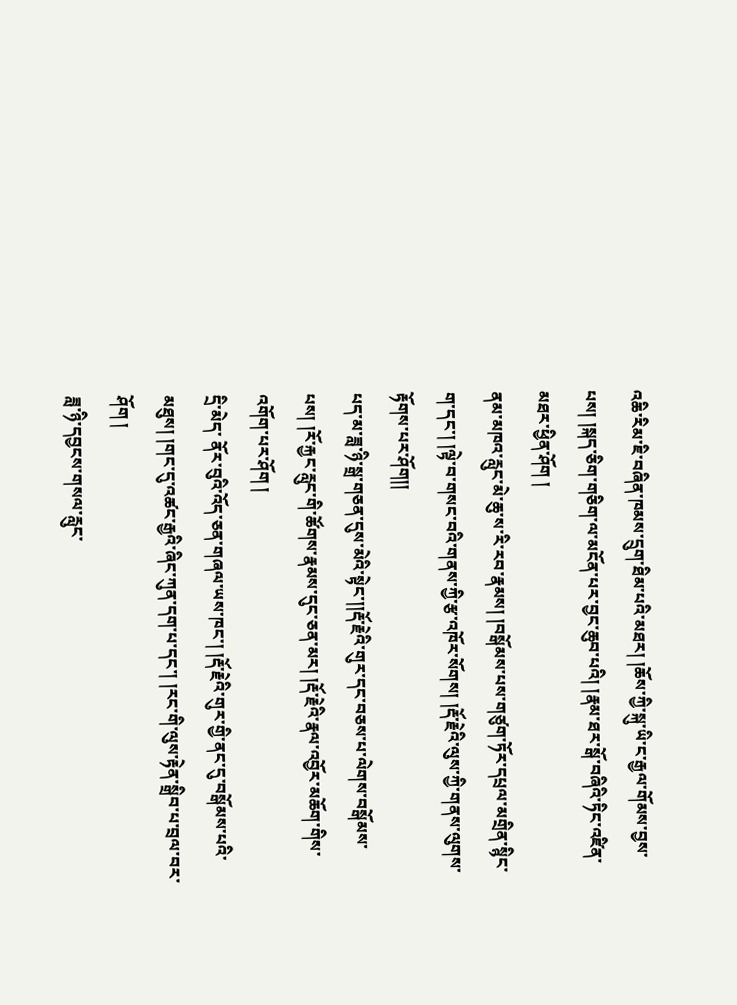འཆི་རིམ་ཇི་བཞིན་ཁམས་དྲུག་ཐིམ་པའི་མཐར། །ཆོས་ཀྱི་སྐུ་ཡི་ང་རྒྱལ་གོམས་བྱས་པས། །སྐད་ཅིག་གཅིག་ལ་མངོན་པར་བྱང་ཆུབ་པའི། །རྣམ་ཐར་སྒོ་བཞིའི་ཏིང་འཛིན་མཐར་ཕྱིན་ཤོག །
ནམ་མཁའ་རླུང་མེ་ཆུ་ས་རི་རབ་རྣམས། །བསྒོམས་པས་གཙུག་ཏོར་དཔྲལ་མགྲིན་སྙིང་ག་དང་། །ལྟེ་བ་གསང་བའི་གནས་ཀྱི་རྩ་འཁོར་སོགས། །རྡོ་རྗེའི་ལུས་ཀྱི་གནས་ལུགས་རྟོགས་པར་ཤོག།།
པད་མ་ཟླ་ཉི་སྒྲ་གཅན་དུས་མེའི་སྟེང་།།རྡོ་རྗེའི་གུར་དང་བཅས་པ་ལེགས་བསྒོམས་པས། །རོ་རྐྱང་རླུང་གི་ཚོགས་རྣམས་དུང་ཅན་མར། །རྡོ་རྗེའི་རྣལ་འབྱོར་མཆོག་གིས་འགོག་པར་ཤོག །
དྲི་མེད་ ནོར་བུའི་འོད་ཅན་གཞལ་ཡས་ཁང་། །རྡོ་རྗེའི་གུར་གྱི་ནང་དུ་བསྒོམས་པའི་མཐུས། །གང་དུ་འཚང་རྒྱའི་ཞིང་ཀུན་དག་པ་དང་། །རང་གི་ལུས་རྟེན་སྒྲིབ་པ་བྲལ་བར་ཤོག །
ཟླ་ཉི་དབྱངས་གསལ་རླུང་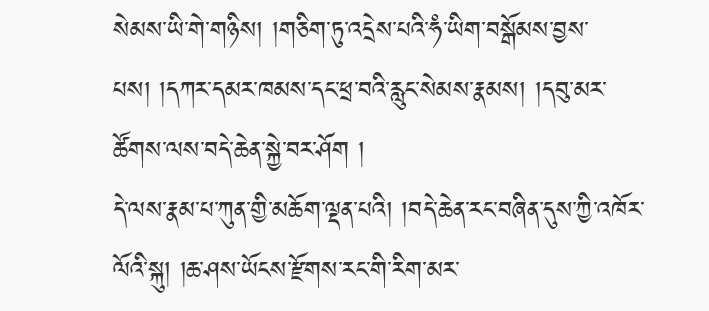སེམས་ཡི་གེ་གཉིས། །གཅིག་ཏུ་འདྲེས་པའི་ཧཾ་ཡིག་བསྒོམས་བྱས་པས། །དཀར་དམར་ཁམས་དང་ཕྲ་བའི་རླུང་སེམས་རྣམས། །དབུ་མར་ཚོགས་ལས་བདེ་ཆེན་སྐྱེ་བར་ཤོག །
དེ་ལས་རྣམ་པ་ཀུན་གྱི་མཆོག་ལྡན་པའི། །བདེ་ཆེན་རང་བཞིན་དུས་ཀྱི་འཁོར་ལོའི་སྐུ། །ཆ་ཤས་ཡོངས་རྫོགས་རང་གི་རིག་མར་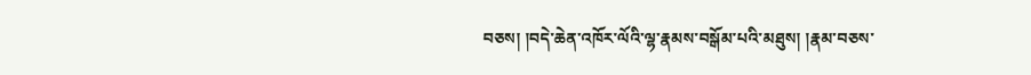བཅས། །བདེ་ཆེན་འཁོར་ལོའི་ལྷ་རྣམས་བསྒོམ་པའི་མཐུས། །རྣམ་བཅས་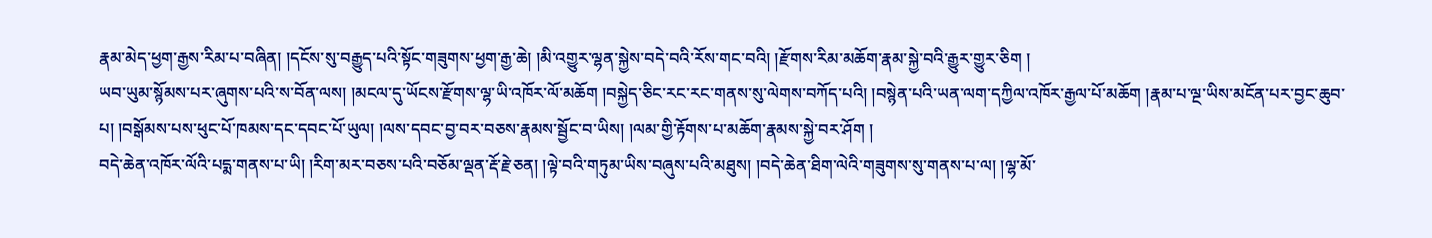རྣམ་མེད་ཕྱག་རྒྱས་རིམ་པ་བཞིན། །དངོས་སུ་བརྒྱུད་པའི་སྟོང་གཟུགས་ཕྱག་རྒྱ་ཆེ། །མི་འགྱུར་ལྷན་སྐྱེས་བདེ་བའི་རོས་གང་བའི། །རྫོགས་རིམ་མཆོག་རྣམ་སྐྱེ་བའི་རྒྱུར་གྱུར་ཅིག །
ཡབ་ཡུམ་སྙོམས་པར་ཞུགས་པའི་ས་བོན་ལས། །མངལ་དུ་ཡོངས་རྫོགས་ལྷ་ཡི་འཁོར་ལོ་མཆོག །བསྐྱེད་ཅིང་རང་རང་གནས་སུ་ལེགས་བཀོད་པའི། །བསྙེན་པའི་ཡན་ལག་དཀྱིལ་འཁོར་རྒྱལ་པོ་མཆོག །རྣམ་པ་ལྔ་ཡིས་མངོན་པར་བྱང་ཆུབ་པ། །བསྒོམས་པས་ཕུང་པོ་ཁམས་དང་དབང་པོ་ཡུལ། །ལས་དབང་བྱ་བར་བཅས་རྣམས་སྦྱོང་བ་ཡིས། །ལམ་གྱི་རྟོགས་པ་མཆོག་རྣམས་སྐྱེ་བར་ཤོག །
བདེ་ཆེན་འཁོར་ལོའི་པདྨ་གནས་པ་ཡི། །རིག་མར་བཅས་པའི་བཅོམ་ལྡན་རྡོ་རྗེ་ཅན། །ལྟེ་བའི་གཏུམ་ཡིས་བཞུས་པའི་མཐུས། །བདེ་ཆེན་ཐིག་ལེའི་གཟུགས་སུ་གནས་པ་ལ། །ལྷ་མོ་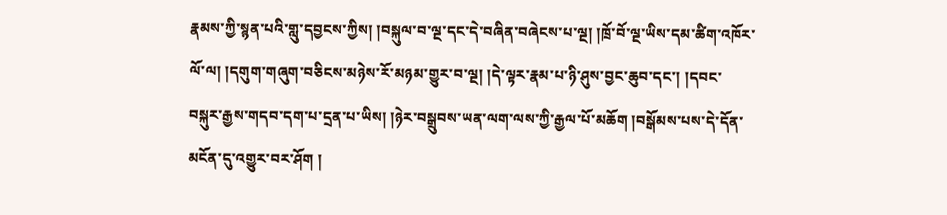རྣམས་ཀྱི་སྙན་པའི་གླུ་དབྱངས་ཀྱིས། །བསྐུལ་བ་ལྔ་དང་དེ་བཞིན་བཞེངས་པ་ལྔ། །ཁྲོ་བོ་ལྔ་ཡིས་དམ་ཚིག་འཁོར་ལོ་ལ། །དགུག་གཞུག་བཅིངས་མཉེས་རོ་མཉམ་གྱུར་བ་ལྔ། །དེ་ལྟར་རྣམ་པ་ཉི་ཤུས་བྱང་ཆུབ་དང་། །དབང་བསྐུར་རྒྱས་གདབ་དག་པ་དྲན་པ་ཡིས། །ཉེར་བསྒྲུབས་ཡན་ལག་ལས་ཀྱི་རྒྱལ་པོ་མཆོག །བསྒོམས་པས་དེ་དོན་མངོན་དུ་འགྱུར་བར་ཤོག །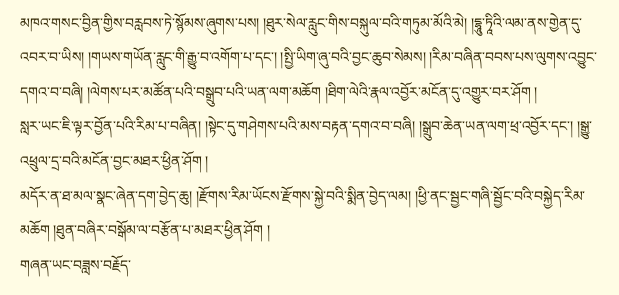མཁའ་གསང་བྱིན་གྱིས་བརླབས་ཏེ་སྙོམས་ཞུགས་པས། །ཐུར་སེལ་རླུང་གིས་བསྐུལ་བའི་གཏུམ་མོའི་མེ། །དྷཱུ་ཏཱིའི་ལམ་ནས་གྱེན་དུ་འབར་བ་ཡིས། །གཡས་གཡོན་རླུང་གི་རྒྱུ་བ་འགོག་པ་དང་། །སྤྱི་ཡིག་ཞུ་བའི་བྱང་ཆུབ་སེམས། །རིམ་བཞིན་བབས་པས་ལུགས་འབྱུང་དགའ་བ་བཞི། །ལེགས་པར་མཚོན་པའི་བསྒྲུབ་པའི་ཡན་ལག་མཆོག །ཐིག་ལེའི་རྣལ་འབྱོར་མངོན་དུ་འགྱུར་བར་ཤོག །
སླར་ཡང་ཇི་ལྟར་བྱོན་པའི་རིམ་པ་བཞིན། །སྟེང་དུ་གཤེགས་པའི་མས་བརྟན་དགའ་བ་བཞི། །སྒྲུབ་ཆེན་ཡན་ལག་ཕྲ་འབྱོར་དང་། །སྒྱུ་འཕྲུལ་དྲ་བའི་མངོན་བྱང་མཐར་ཕྱིན་ཤོག །
མདོར་ན་ཐ་མལ་སྣང་ཞེན་དག་བྱེད་ཆུ། །རྫོགས་རིམ་ཡོངས་རྫོགས་སྐྱེ་བའི་སྨིན་བྱེད་ལམ། །ཕྱི་ནང་སྦྱང་གཞི་སྦྱོང་བའི་བསྐྱེད་རིམ་མཆོག །ཐུན་བཞིར་བསྒོམ་ལ་བརྩོན་པ་མཐར་ཕྱིན་ཤོག །
གཞན་ཡང་བཟླས་བརྗོད་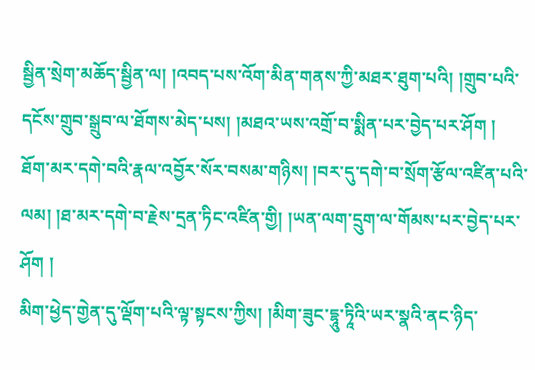སྦྱིན་སྲེག་མཆོད་སྦྱིན་ལ། །འབད་པས་འོག་མིན་གནས་ཀྱི་མཐར་ཐུག་པའི། །གྲུབ་པའི་དངོས་གྲུབ་སྒྲུབ་ལ་ཐོགས་མེད་པས། །མཐའ་ཡས་འགྲོ་བ་སྨིན་པར་བྱེད་པར་ཤོག །
ཐོག་མར་དགེ་བའི་རྣལ་འབྱོར་སོར་བསམ་གཉིས། །བར་དུ་དགེ་བ་སྲོག་རྩོལ་འཛིན་པའི་ལམ། །ཐ་མར་དགེ་བ་རྗེས་དྲན་ཏིང་འཛིན་གྱི། །ཡན་ལག་དྲུག་ལ་གོམས་པར་བྱེད་པར་ཤོག །
མིག་ཕྱེད་གྱེན་དུ་ལྡོག་པའི་ལྟ་སྟངས་ཀྱིས། །མིག་ཟུང་དྷཱུ་ཏཱིའི་ཡར་སྣའི་ནང་ཉིད་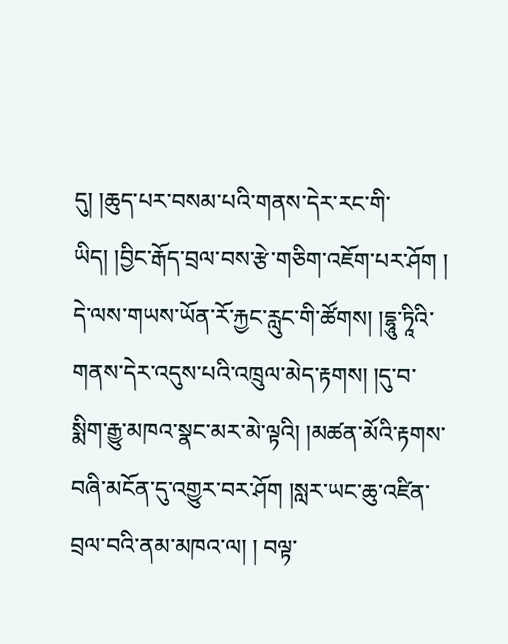དུ། །ཆུད་པར་བསམ་པའི་གནས་དེར་རང་གི་ཡིད། །བྱིང་རྒོད་བྲལ་བས་རྩེ་གཅིག་འཇོག་པར་ཤོག །
དེ་ལས་གཡས་ཡོན་རོ་རྐྱང་རླུང་གི་ཚོགས། །དྷཱུ་ཏཱིའི་གནས་དེར་འདུས་པའི་འཁྲུལ་མེད་རྟགས། །དུ་བ་སྨིག་རྒྱུ་མཁའ་སྣང་མར་མེ་ལྟའི། །མཚན་མོའི་རྟགས་བཞི་མངོན་དུ་འགྱུར་བར་ཤོག །སླར་ཡང་ཆུ་འཛིན་བྲལ་བའི་ནམ་མཁའ་ལ། ། བལྟ་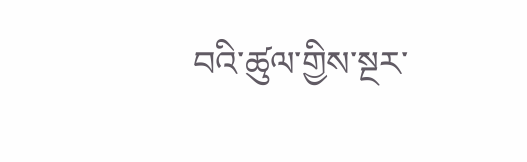བའི་ཚུལ་གྱིས་སྔར་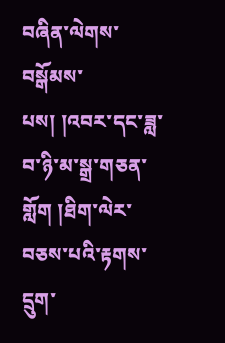བཞིན་ལེགས་བསྒོམས་པས། །འབར་དང་ཟླ་བ་ཉི་མ་སྒྲ་གཅན་གློག །ཐིག་ལེར་བཅས་པའི་རྟགས་དྲུག་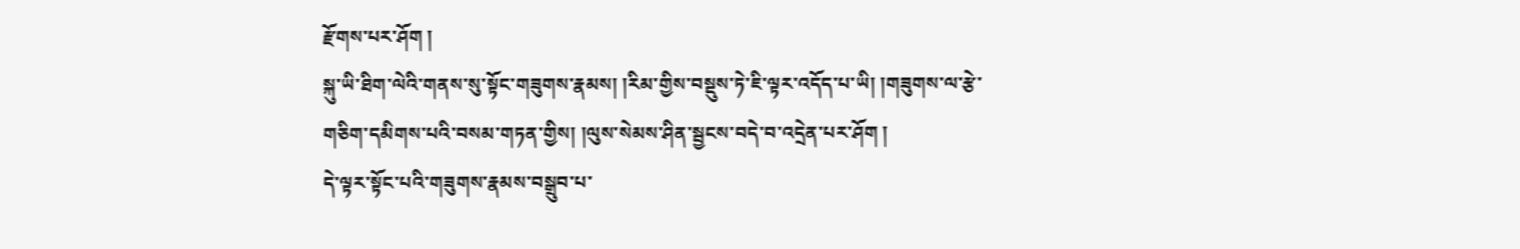རྫོགས་པར་ཤོག །
སྐུ་ཡི་ཐིག་ལེའི་གནས་སུ་སྟོང་གཟུགས་རྣམས། །རིམ་གྱིས་བསྡུས་ཏེ་ཇི་ལྟར་འདོད་པ་ཡི། །གཟུགས་ལ་རྩེ་གཅིག་དམིགས་པའི་བསམ་གཏན་གྱིས། །ལུས་སེམས་ཤིན་སྦྱངས་བདེ་བ་འདྲེན་པར་ཤོག །
དེ་ལྟར་སྟོང་པའི་གཟུགས་རྣམས་བསྒྲུབ་པ་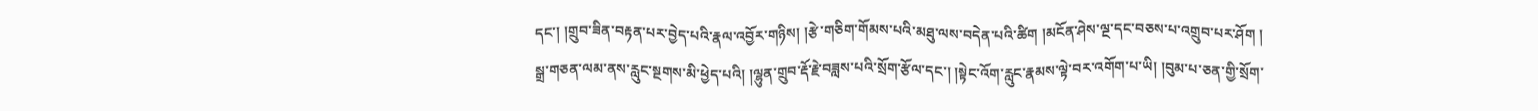དང་། །གྲུབ་ཟིན་བརྟན་པར་བྱེད་པའི་རྣལ་འབྱོར་གཉིས། །རྩེ་གཅིག་གོམས་པའི་མཐུ་ལས་བདེན་པའི་ཚིག །མངོན་ཤེས་ལྔ་དང་བཅས་པ་འགྲུབ་པར་ཤོག །
སྒྲ་གཅན་ལམ་ནས་རླུང་སྔགས་མི་ཕྱེད་པའི། །ལྷུན་གྲུབ་རྡོ་རྗེ་བཟླས་པའི་སྲོག་རྩོལ་དང་། །སྟེང་འོག་རླུང་རྣམས་ལྟེ་བར་འགོག་པ་ཡི། །བུམ་པ་ཅན་གྱི་སྲོག་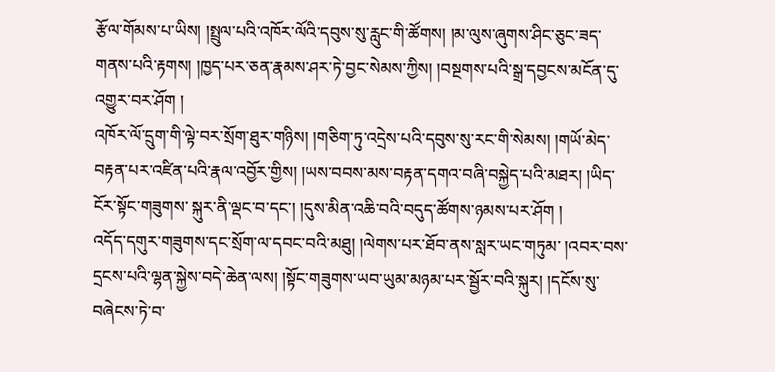རྩོལ་གོམས་པ་ཡིས། །སྤྲུལ་པའི་འཁོར་ལོའི་དབུས་སུ་རླུང་གི་ཚོགས། །མ་ལུས་ཞུགས་ཤིང་ཅུང་ཟད་གནས་པའི་རྟགས། །ཁྱད་པར་ཅན་རྣམས་ཤར་ཏེ་བྱང་སེམས་ཀྱིས། །བསྔགས་པའི་སྒྲ་དབྱངས་མངོན་དུ་འགྱུར་བར་ཤོག །
འཁོར་ལོ་དྲུག་གི་ལྟེ་བར་སྲོག་ཐུར་གཉིས། །གཅིག་ཏུ་འདྲེས་པའི་དབུས་སུ་རང་གི་སེམས། །གཡོ་མེད་བརྟན་པར་འཛིན་པའི་རྣལ་འབྱོར་གྱིས། །ཡས་བབས་མས་བརྟན་དགའ་བཞི་བསྐྱེད་པའི་མཐར། །ཡིད་ངོར་སྟོང་གཟུགས་ སྐུར་ནི་ལྡང་བ་དང་། །དུས་མིན་འཆི་བའི་བདུད་ཚོགས་ཉམས་པར་ཤོག །
འདོད་དགུར་གཟུགས་དང་སྲོག་ལ་དབང་བའི་མཐུ། །ལེགས་པར་ཐོབ་ནས་སླར་ཡང་གཏུམ་ །འབར་བས་དྲངས་པའི་ལྷན་སྐྱེས་བདེ་ཆེན་ལས། །སྟོང་གཟུགས་ཡབ་ཡུམ་མཉམ་པར་སྦྱོར་བའི་སྐུར། །དངོས་སུ་བཞེངས་ཏེ་བ་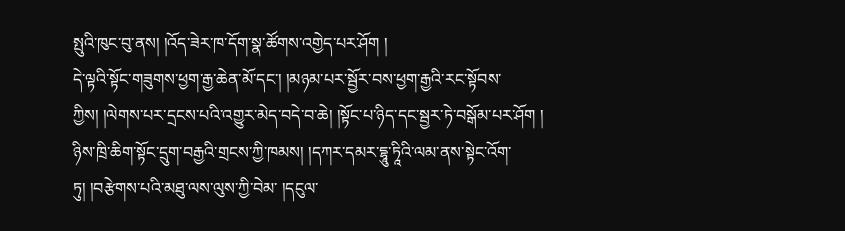སྤུའི་ཁུང་བུ་ནས། །འོད་ཟེར་ཁ་དོག་སྣ་ཚོགས་འགྱེད་པར་ཤོག །
དེ་ལྟའི་སྟོང་གཟུགས་ཕྱག་རྒྱ་ཆེན་མོ་དང་། །མཉམ་པར་སྦྱོར་བས་ཕྱག་རྒྱའི་རང་སྟོབས་ཀྱིས། །ལེགས་པར་དྲངས་པའི་འགྱུར་མེད་བདེ་བ་ཆེ། །སྟོང་པ་ཉིད་དང་སྦྱར་ཏེ་བསྒོམ་པར་ཤོག །
ཉིས་ཁྲི་ཆིག་སྟོང་དྲུག་བརྒྱའི་གྲངས་ཀྱི་ཁམས། །དཀར་དམར་དྷཱུ་ཏཱིའི་ལམ་ནས་སྟེང་འོག་ཏུ། །བརྩེགས་པའི་མཐུ་ལས་ལུས་ཀྱི་བེམ་ །དངུལ་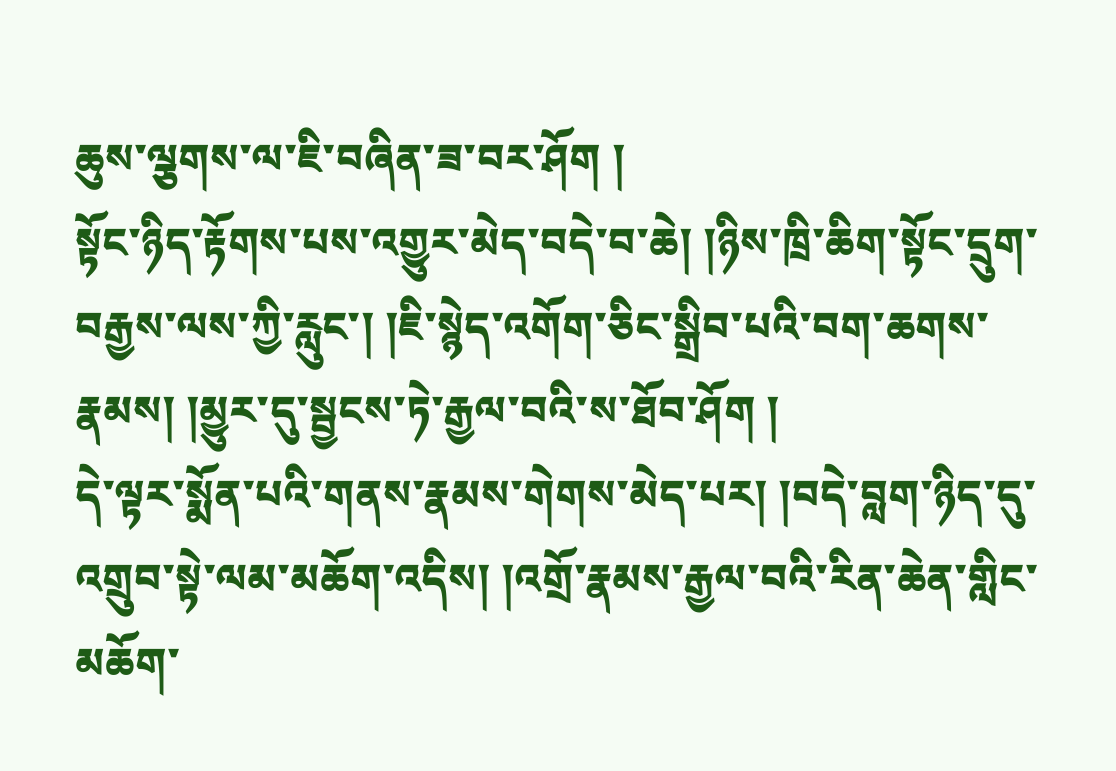ཆུས་ལྕགས་ལ་ཇི་བཞིན་ཟ་བར་ཤོག །
སྟོང་ཉིད་རྟོགས་པས་འགྱུར་མེད་བདེ་བ་ཆེ། །ཉིས་ཁྲི་ཆིག་སྟོང་དྲུག་བརྒྱས་ལས་ཀྱི་རླུང་། །ཇི་སྙེད་འགོག་ཅིང་སྒྲིབ་པའི་བག་ཆགས་རྣམས། །མྱུར་དུ་སྦྱངས་ཏེ་རྒྱལ་བའི་ས་ཐོབ་ཤོག །
དེ་ལྟར་སྨོན་པའི་གནས་རྣམས་གེགས་མེད་པར། །བདེ་བླག་ཉིད་དུ་འགྲུབ་སྟེ་ལམ་མཆོག་འདིས། །འགྲོ་རྣམས་རྒྱལ་བའི་རིན་ཆེན་གླིང་མཆོག་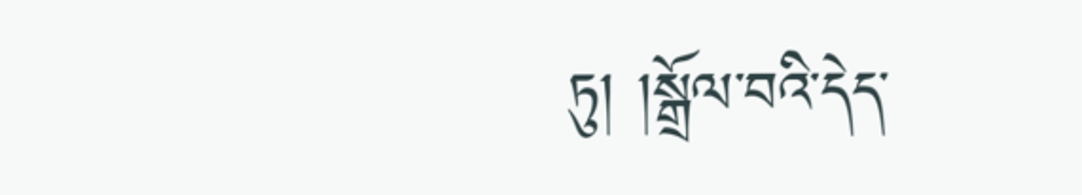ཏུ། །སྒྲོལ་བའི་དེད་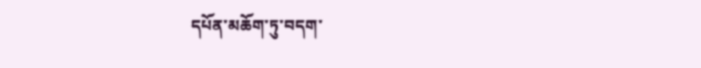དཔོན་མཆོག་ཏུ་བདག་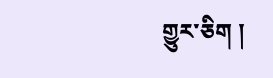གྱུར་ཅིག །